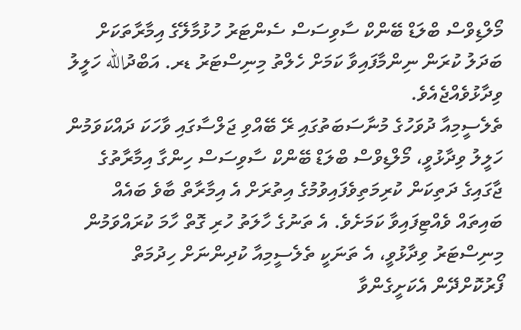މޯލްޑިވްސް ބްލަޑް ބޭންކް ސާވިސަސް ސެންޓަރު ހުޅުމާލޭގެ އިމާރާތަކަށް ބަދަލު ކުރަން ނިންމާފައިވާ ކަމަށް ހެލްތު މިނިސްޓަރު ޑރ. އަބްދުالله ހަލީލު ވިދާޅުވެއްޖެއެވެ.
ތެލެސީމިއާ ދުވަހުގެ މުނާސަބަތުގައި ރޭ ބޭއްވި ޖަލްސާގައި ވާހަކަ ދައްކަވަމުން ހަލީލު ވިދާޅުވީ، މޯލްޑިވްސް ބްލަޑް ބޭންކް ސާވިސަސް ހިންގާ އިމާރާތުގެ ޖާގައިގެ ދަތިކަން ކުރިމަތިވެފައިވުމުގެ އިތުރަށް އެ އިމާރާތް ބާވެ ބައެއް ބައިތައް ވެއްޓިފައިވާ ކަމަށެވެ. އެ ތަނުގެ ހާލަތު ހުރި ގޮތް ހާމަ ކުރައްވަމުން މިނިސްޓަރު ވިދާޅުވީ، އެ ތަނަކީ ތެލެސީމިއާ ކުދިންނަށް ހިދުމަތް ފޯރުކޮށްދޭން އެކަށީގެންވާ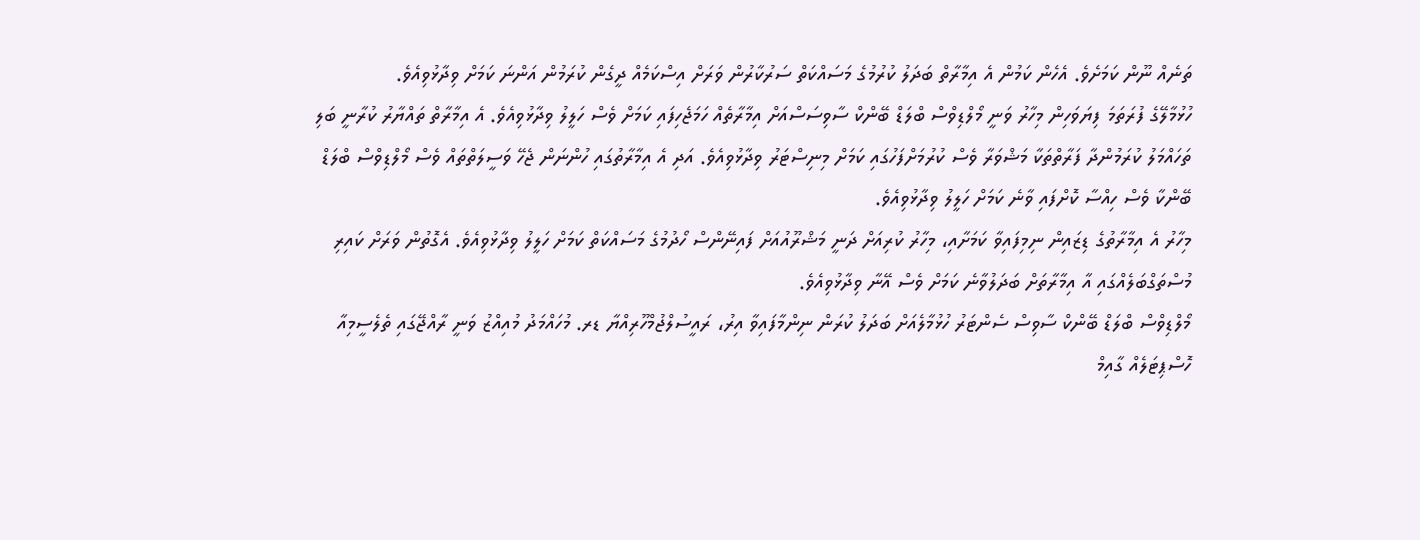ތަނެއް ނޫން ކަމަށެވެ. އެހެން ކަމުން އެ އިމާރާތް ބަދަލު ކުރުމުގެ މަސައްކަތް ސަރުކާރުން ވަރަށް އިސްކަމެއް ދީގެން ކުރަމުން އަންނަ ކަމަށް ވިދާޅުވިއެވެ.
ހުޅުމާލޭގެ ފުރަތަމަ ފިޔަވަހިން މިހާރު ވަނީ މޯލްޑިވްސް ބްލަޑް ބޭންކް ސާވިސަސްއަށް އިމާރާތެއް ހަމަޖެހިފައި ކަމަށް ވެސް ހަލީލު ވިދާޅުވިއެވެ. އެ އިމާރާތް ތައްޔާރު ކުރާނީ ބަލި ތަހައްމަލު ކުރަމުންދާ ފަރާތްތަކާ މަޝްވަރާ ވެސް ކުރުމަށްފަހުގައި ކަމަށް މިނިސްޓަރު ވިދާޅުވިއެވެ. އަދި އެ އިމާރާތުގައި ހުންނަން ޖެހޭ ވަސީލަތްތައް ވެސް މޯލްޑިވްސް ބްލަޑް ބޭންކާ ވެސް ހިއްސާ ކޮށްފައި ވާނެ ކަމަށް ހަލީލު ވިދާޅުވިއެވެ.
މިހާރު އެ އިމާރާތުގެ ޑިޒައިން ނިމިފައިވާ ކަމަށާއި، މިހާރު ކުރިއަށް ދަނީ މަޝްރޫއުއަށް ފައިނޭންސް ހޯދުމުގެ މަސައްކަތް ކަމަށް ހަލީލު ވިދާޅުވިއެވެ. އެގޮތުން ވަރަށް ކައިރި މުސްތަގްބަލެއްގައި އާ އިމާރާތަށް ބަދަލުވާނެ ކަމަށް ވެސް އޭނާ ވިދާޅުވިއެވެ.
މޯލްޑިވްސް ބްލަޑް ބޭންކް ސާވިސް ސެންޓަރު ހުޅުމާލެއަށް ބަދަލު ކުރަން ނިންމާފައިވާ އިރު، ރައީސުލްޖުމްހޫރިއްޔާ ޑރ. މުހައްމަދު މުއިއްޒު ވަނީ ރާއްޖޭގައި ތެލެސީމިއާ ހޮސްޕިޓަލެއް ގާއިމް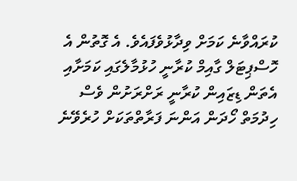ކުރައްވާނެ ކަމަށް ވިދާޅުވެފައެވެ. އެ ގޮތުން އެ ހޮސްޕިޓަލް ގާއިމް ކުރާނީ ހުޅުމާލެގައި ކަމަށާއި އެތަން ޑިޒައިން ކުރާނީ ރަށްރަށުން ވެސް ހިދުމަތް ހޯދަން އަންނަ ފަރާތްތަކަށް ހުރެވޭނެ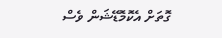ގޮތަށް އެކޮމޮޑޭޝަން ވެސް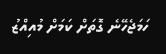ހަމަޖެހޭނެ ގޮތަށް ކަމަށް މުއިއްޒު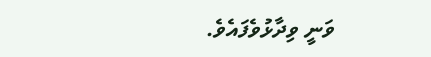ވަނީ ވިދާޅުވެފައެވެ.